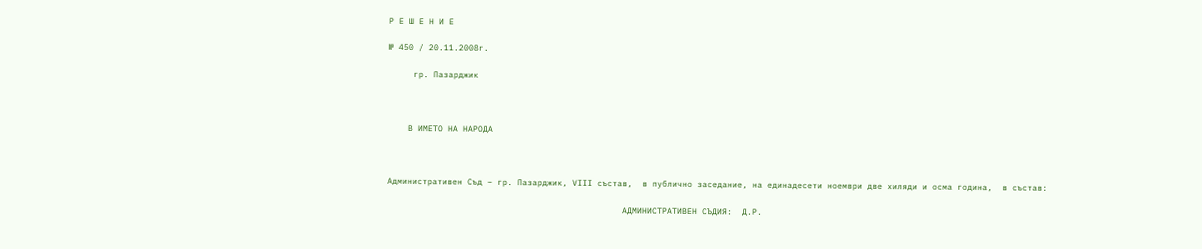Р Е Ш Е Н И Е

№ 450 / 20.11.2008г.

     гр. Пазарджик



    В ИМЕТО НА НАРОДА



Административен Съд – гр. Пазарджик, VІІІ състав,  в публично заседание, на единадесети ноември две хиляди и осма година,  в състав:

                                               АДМИНИСТРАТИВЕН СЪДИЯ:  Д.Р.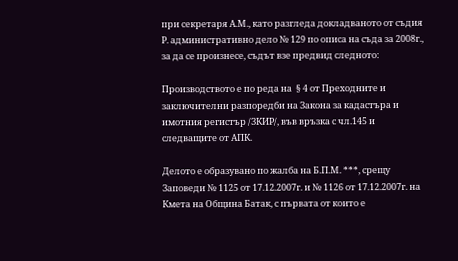при секретаря А.М., като разгледа докладваното от съдия Р. административно дело № 129 по описа на съда за 2008г., за да се произнесе, съдът взе предвид следното:

Производството е по реда на  § 4 от Преходните и заключителни разпоредби на Закона за кадастъра и имотния регистър /ЗКИР/, във връзка с чл.145 и следващите от АПК.

Делото е образувано по жалба на Б.П.М. ***, срещу Заповеди № 1125 от 17.12.2007г. и № 1126 от 17.12.2007г. на Кмета на Община Батак, с първата от които е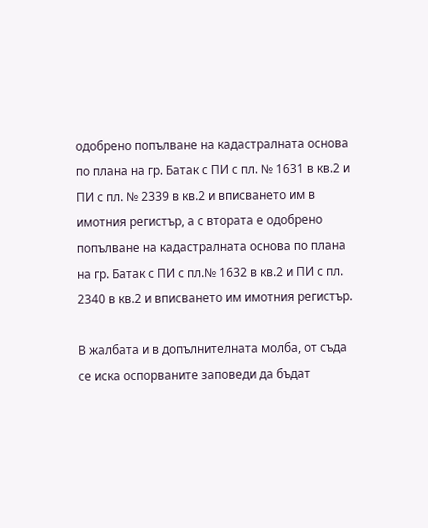одобрено попълване на кадастралната основа по плана на гр. Батак с ПИ с пл. № 1631 в кв.2 и ПИ с пл. № 2339 в кв.2 и вписването им в имотния регистър, а с втората е одобрено попълване на кадастралната основа по плана на гр. Батак с ПИ с пл.№ 1632 в кв.2 и ПИ с пл. 2340 в кв.2 и вписването им имотния регистър.

В жалбата и в допълнителната молба, от съда се иска оспорваните заповеди да бъдат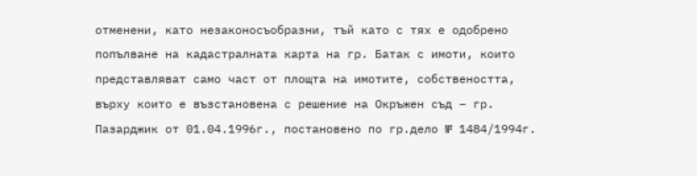отменени, като незаконосъобразни, тъй като с тях е одобрено попълване на кадастралната карта на гр. Батак с имоти, които представляват само част от площта на имотите, собствеността, върху които е възстановена с решение на Окръжен съд – гр. Пазарджик от 01.04.1996г., постановено по гр.дело № 1484/1994г.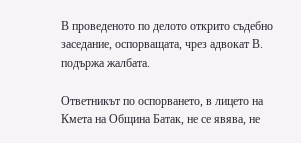В проведеното по делото открито съдебно заседание, оспорващата, чрез адвокат В. подържа жалбата.

Ответникът по оспорването, в лицето на Кмета на Община Батак, не се явява, не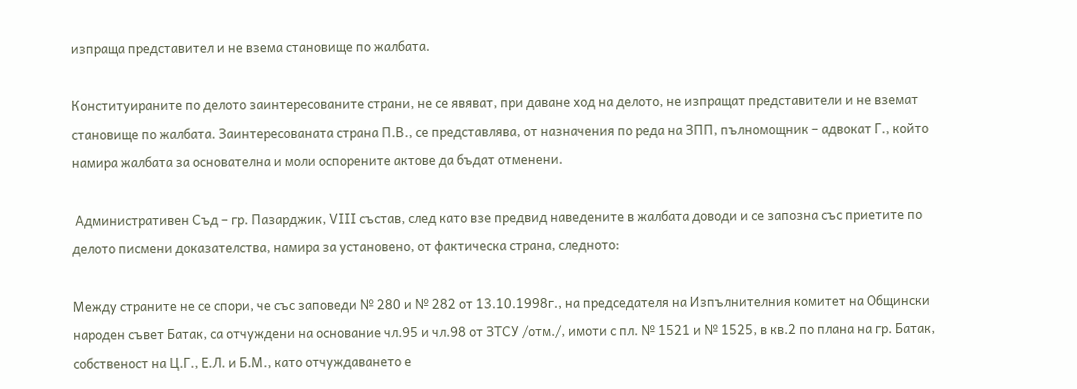изпраща представител и не взема становище по жалбата.

Конституираните по делото заинтересованите страни, не се явяват, при даване ход на делото, не изпращат представители и не вземат становище по жалбата. Заинтересованата страна П.В., се представлява, от назначения по реда на ЗПП, пълномощник – адвокат Г., който намира жалбата за основателна и моли оспорените актове да бъдат отменени.

 Административен Съд – гр. Пазарджик, VІІІ състав, след като взе предвид наведените в жалбата доводи и се запозна със приетите по делото писмени доказателства, намира за установено, от фактическа страна, следното:

Между страните не се спори, че със заповеди № 280 и № 282 от 13.10.1998г., на председателя на Изпълнителния комитет на Общински народен съвет Батак, са отчуждени на основание чл.95 и чл.98 от ЗТСУ /отм./, имоти с пл. № 1521 и № 1525, в кв.2 по плана на гр. Батак, собственост на Ц.Г., Е.Л. и Б.М., като отчуждаването е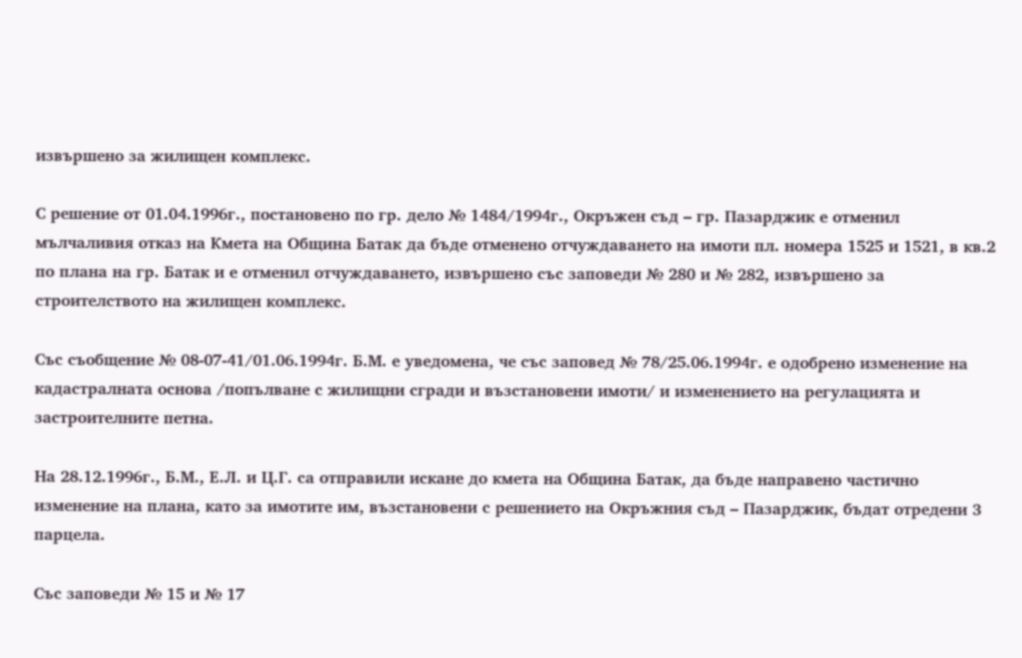извършено за жилищен комплекс.

С решение от 01.04.1996г., постановено по гр. дело № 1484/1994г., Окръжен съд – гр. Пазарджик е отменил мълчаливия отказ на Кмета на Община Батак да бъде отменено отчуждаването на имоти пл. номера 1525 и 1521, в кв.2 по плана на гр. Батак и е отменил отчуждаването, извършено със заповеди № 280 и № 282, извършено за строителството на жилищен комплекс.

Със съобщение № 08-07-41/01.06.1994г. Б.М. е уведомена, че със заповед № 78/25.06.1994г. е одобрено изменение на кадастралната основа /попълване с жилищни сгради и възстановени имоти/ и изменението на регулацията и застроителните петна.

На 28.12.1996г., Б.М., Е.Л. и Ц.Г. са отправили искане до кмета на Община Батак, да бъде направено частично изменение на плана, като за имотите им, възстановени с решението на Окръжния съд – Пазарджик, бъдат отредени 3 парцела.

Със заповеди № 15 и № 17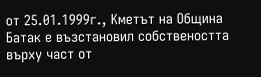от 25.01.1999г., Кметът на Община Батак е възстановил собствеността върху част от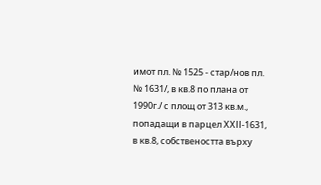имот пл. № 1525 - стар/нов пл. № 1631/, в кв.8 по плана от 1990г./ с площ от 313 кв.м., попадащи в парцел ХХІІ-1631, в кв.8, собствеността върху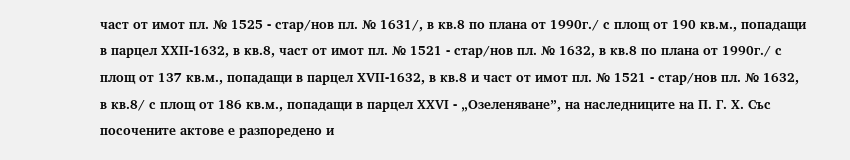част от имот пл. № 1525 - стар/нов пл. № 1631/, в кв.8 по плана от 1990г./ с площ от 190 кв.м., попадащи в парцел ХХІІ-1632, в кв.8, част от имот пл. № 1521 - стар/нов пл. № 1632, в кв.8 по плана от 1990г./ с площ от 137 кв.м., попадащи в парцел ХVІІ-1632, в кв.8 и част от имот пл. № 1521 - стар/нов пл. № 1632, в кв.8/ с площ от 186 кв.м., попадащи в парцел ХХVІ - „Озеленяване”, на наследниците на П. Г. Х. Със посочените актове е разпоредено и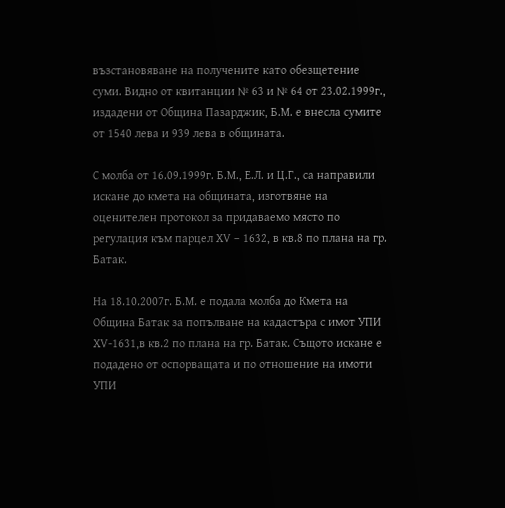възстановяване на получените като обезщетение суми. Видно от квитанции № 63 и № 64 от 23.02.1999г., издадени от Община Пазарджик, Б.М. е внесла сумите от 1540 лева и 939 лева в общината.

С молба от 16.09.1999г. Б.М., Е.Л. и Ц.Г., са направили искане до кмета на общината, изготвяне на оценителен протокол за придаваемо място по регулация към парцел ХV – 1632, в кв.8 по плана на гр. Батак.

На 18.10.2007г. Б.М. е подала молба до Кмета на Община Батак за попълване на кадастъра с имот УПИ ХV-1631,в кв.2 по плана на гр. Батак. Същото искане е подадено от оспорващата и по отношение на имоти УПИ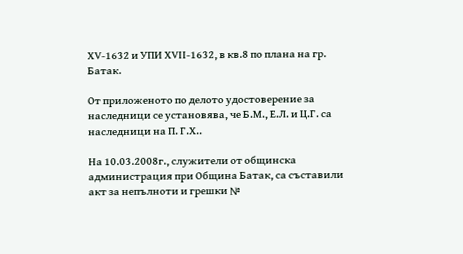ХV-1632 и УПИ ХVІІ-1632, в кв.8 по плана на гр. Батак.

От приложеното по делото удостоверение за наследници се установява, че Б.М., Е.Л. и Ц.Г. са наследници на П. Г.Х..

На 10.03.2008г., служители от общинска администрация при Община Батак, са съставили акт за непълноти и грешки №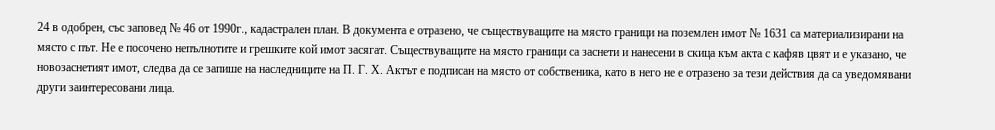24 в одобрен, със заповед № 46 от 1990г., кадастрален план. В документа е отразено, че съществуващите на място граници на поземлен имот № 1631 са материализирани на място с път. Не е посочено непълнотите и грешките кой имот засягат. Съществуващите на място граници са заснети и нанесени в скица към акта с кафяв цвят и е указано, че новозаснетият имот, следва да се запише на наследниците на П. Г. Х. Актът е подписан на място от собственика, като в него не е отразено за тези действия да са уведомявани  други заинтересовани лица.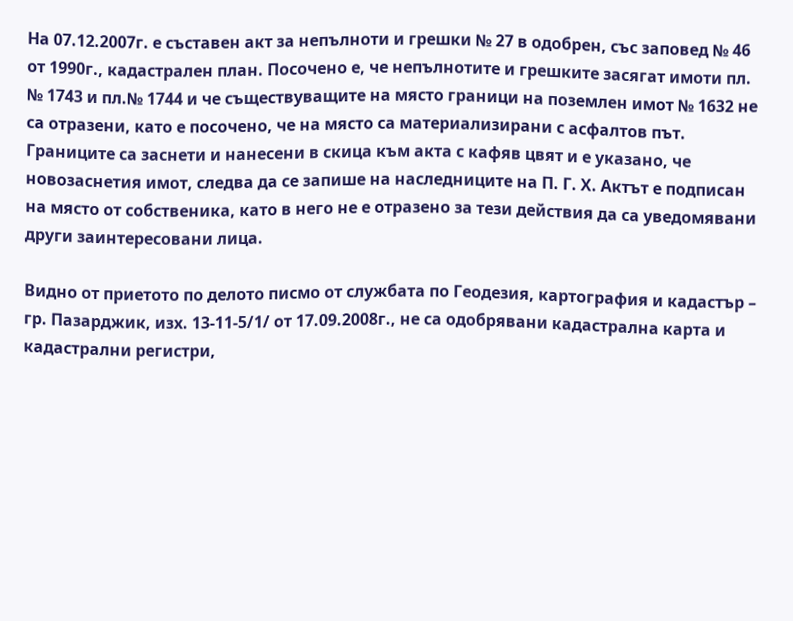На 07.12.2007г. е съставен акт за непълноти и грешки № 27 в одобрен, със заповед № 46 от 1990г., кадастрален план. Посочено е, че непълнотите и грешките засягат имоти пл. № 1743 и пл.№ 1744 и че съществуващите на място граници на поземлен имот № 1632 не са отразени, като е посочено, че на място са материализирани с асфалтов път. Границите са заснети и нанесени в скица към акта с кафяв цвят и е указано, че новозаснетия имот, следва да се запише на наследниците на П. Г. Х. Актът е подписан на място от собственика, като в него не е отразено за тези действия да са уведомявани  други заинтересовани лица.

Видно от приетото по делото писмо от службата по Геодезия, картография и кадастър – гр. Пазарджик, изх. 13-11-5/1/ от 17.09.2008г., не са одобрявани кадастрална карта и кадастрални регистри,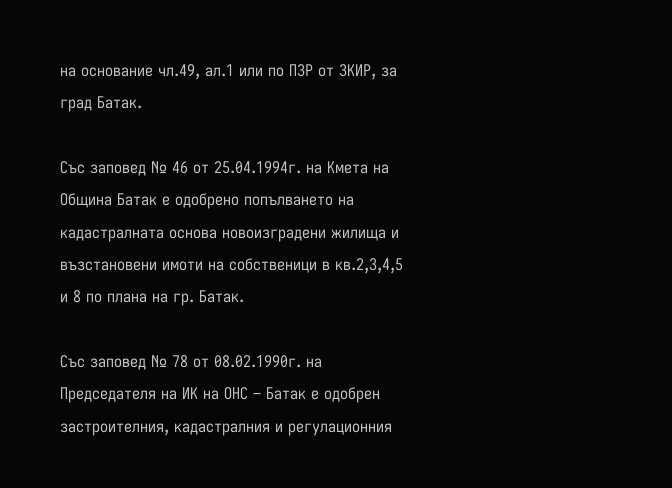на основание чл.49, ал.1 или по ПЗР от ЗКИР, за град Батак.

Със заповед № 46 от 25.04.1994г. на Кмета на Община Батак е одобрено попълването на кадастралната основа новоизградени жилища и възстановени имоти на собственици в кв.2,3,4,5 и 8 по плана на гр. Батак.

Със заповед № 78 от 08.02.1990г. на Председателя на ИК на ОНС – Батак е одобрен застроителния, кадастралния и регулационния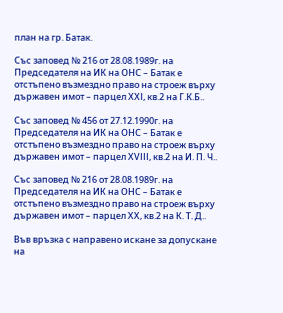план на гр. Батак.

Със заповед № 216 от 28.08.1989г. на Председателя на ИК на ОНС – Батак е отстъпено възмездно право на строеж върху държавен имот – парцел ХХІ, кв.2 на Г.К.Б..

Със заповед № 456 от 27.12.1990г. на Председателя на ИК на ОНС – Батак е отстъпено възмездно право на строеж върху държавен имот – парцел ХVІІІ, кв.2 на И. П. Ч..

Със заповед № 216 от 28.08.1989г. на Председателя на ИК на ОНС – Батак е отстъпено възмездно право на строеж върху държавен имот – парцел ХХ, кв.2 на К. Т. Д..

Във връзка с направено искане за допускане на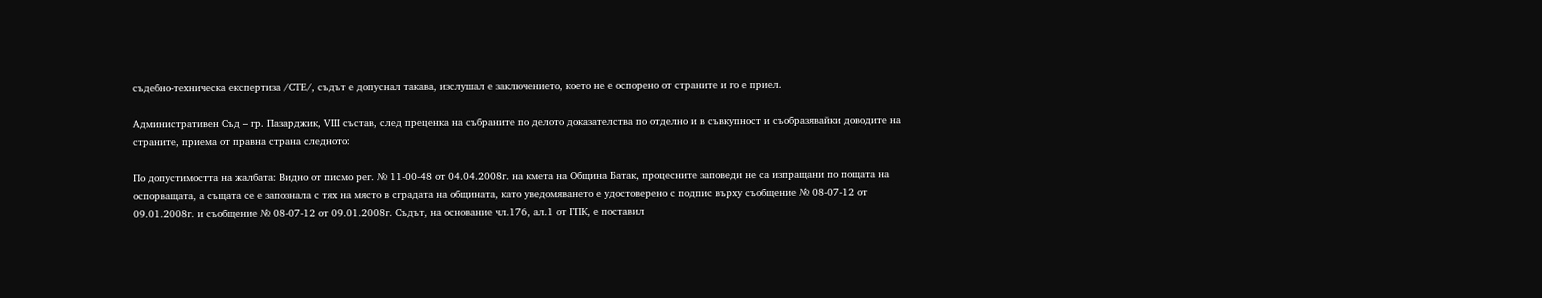съдебно-техническа експертиза /СТЕ/, съдът е допуснал такава, изслушал е заключението, което не е оспорено от страните и го е приел.

Административен Съд – гр. Пазарджик, VІІІ състав, след преценка на събраните по делото доказателства по отделно и в съвкупност и съобразявайки доводите на страните, приема от правна страна следното:

По допустимостта на жалбата: Видно от писмо рег. № 11-00-48 от 04.04.2008г. на кмета на Община Батак, процесните заповеди не са изпращани по пощата на оспорващата, а същата се е запознала с тях на място в сградата на общината, като уведомяването е удостоверено с подпис върху съобщение № 08-07-12 от 09.01.2008г. и съобщение № 08-07-12 от 09.01.2008г. Съдът, на основание чл.176, ал.1 от ГПК, е поставил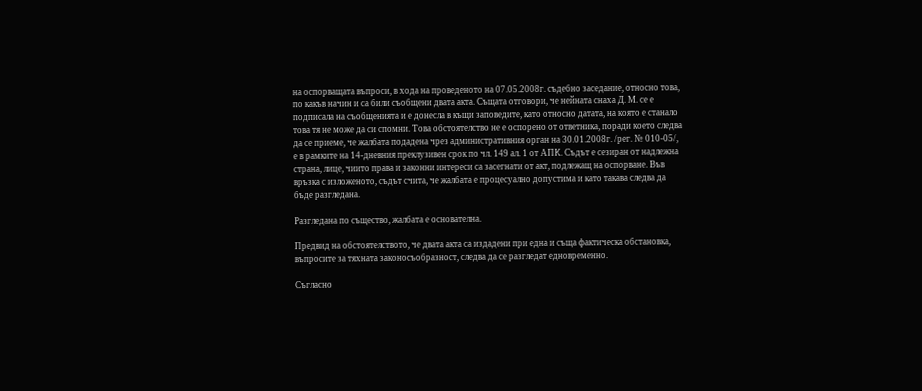на оспорващата въпроси, в хода на проведеното на 07.05.2008г. съдебно заседание, относно това, по какъв начин и са били съобщени двата акта. Същата отговори, че нейната снаха Д. М. се е подписала на съобщенията и е донесла в къщи заповедите, като относно датата, на която е станало това тя не може да си спомни. Това обстоятелство не е оспорено от ответника, поради което следва да се приеме, че жалбата подадена чрез административния орган на 30.01.2008г. /рег. № 010-05/, е в рамките на 14-дневния преклузивен срок по чл. 149 ал. 1 от АПК. Съдът е сезиран от надлежна страна, лице, чиито права и законни интереси са засегнати от акт, подлежащ на оспорване. Във връзка с изложеното, съдът счита, че жалбата е процесуално допустима и като такава следва да бъде разгледана.

Разгледана по същество, жалбата е основателна.

Предвид на обстоятелството, че двата акта са издадени при една и съща фактическа обстановка, въпросите за тяхната законосъобразност, следва да се разгледат едновременно.

Съгласно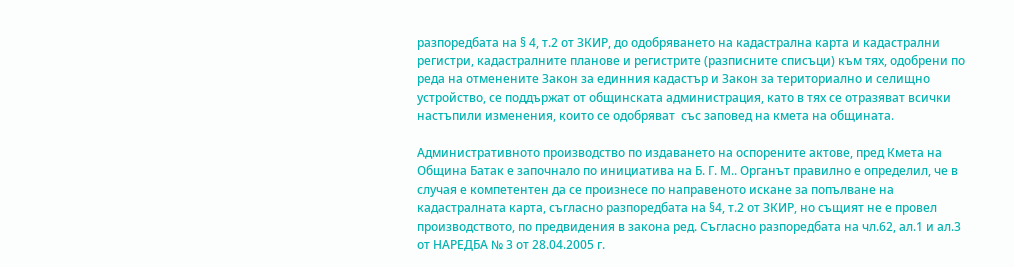разпоредбата на § 4, т.2 от ЗКИР, до одобряването на кадастрална карта и кадастрални регистри, кадастралните планове и регистрите (разписните списъци) към тях, одобрени по реда на отменените Закон за единния кадастър и Закон за териториално и селищно устройство, се поддържат от общинската администрация, като в тях се отразяват всички настъпили изменения, които се одобряват  със заповед на кмета на общината.

Административното производство по издаването на оспорените актове, пред Кмета на Община Батак е започнало по инициатива на Б. Г. М.. Органът правилно е определил, че в случая е компетентен да се произнесе по направеното искане за попълване на кадастралната карта, съгласно разпоредбата на §4, т.2 от ЗКИР, но същият не е провел производството, по предвидения в закона ред. Съгласно разпоредбата на чл.62, ал.1 и ал.3 от НАРЕДБА № 3 от 28.04.2005 г.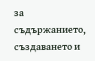за съдържанието, създаването и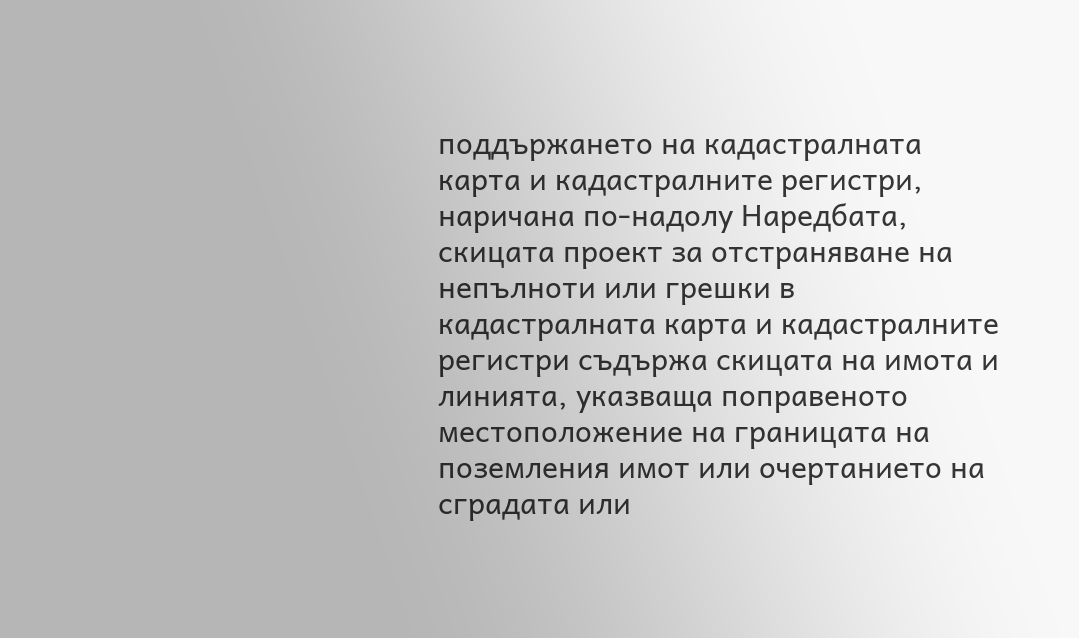поддържането на кадастралната карта и кадастралните регистри, наричана по-надолу Наредбата, скицата проект за отстраняване на непълноти или грешки в кадастралната карта и кадастралните регистри съдържа скицата на имота и линията, указваща поправеното местоположение на границата на поземления имот или очертанието на сградата или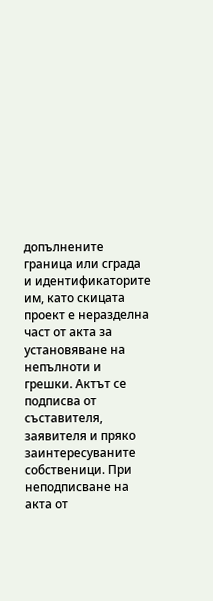допълнените граница или сграда и идентификаторите им, като скицата проект е неразделна част от акта за установяване на непълноти и грешки. Актът се подписва от съставителя, заявителя и пряко заинтересуваните собственици. При неподписване на акта от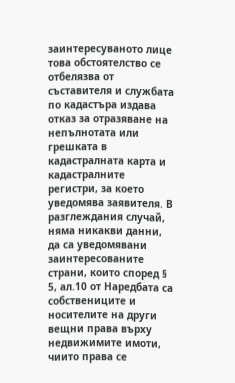заинтересуваното лице това обстоятелство се отбелязва от съставителя и службата по кадастъра издава отказ за отразяване на непълнотата или грешката в кадастралната карта и кадастралните регистри, за което уведомява заявителя. В разглеждания случай, няма никакви данни, да са уведомявани заинтересованите страни, които според § 5, ал.10 от Наредбата са собствениците и носителите на други вещни права върху недвижимите имоти, чиито права се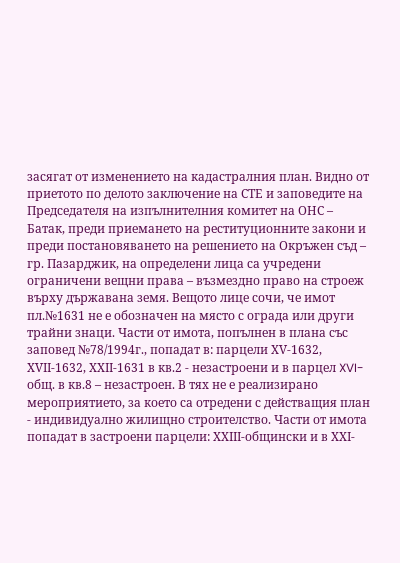засягат от изменението на кадастралния план. Видно от приетото по делото заключение на СТЕ и заповедите на Председателя на изпълнителния комитет на ОНС – Батак, преди приемането на реституционните закони и преди постановяването на решението на Окръжен съд – гр. Пазарджик, на определени лица са учредени ограничени вещни права – възмездно право на строеж върху държавана земя. Вещото лице сочи, че имот пл.№1631 не е обозначен на място с ограда или други трайни знаци. Части от имота, попълнен в плана със заповед №78/1994г., попадат в: парцели ХV-1632, ХVІІ-1632, ХХІІ-1631 в кв.2 - незастроени и в парцел XVI-общ. в кв.8 – незастроен. В тях не е реализирано мероприятието, за което са отредени с действащия план - индивидуално жилищно строителство. Части от имота попадат в застроени парцели: ХХІІІ-общински и в ХХІ-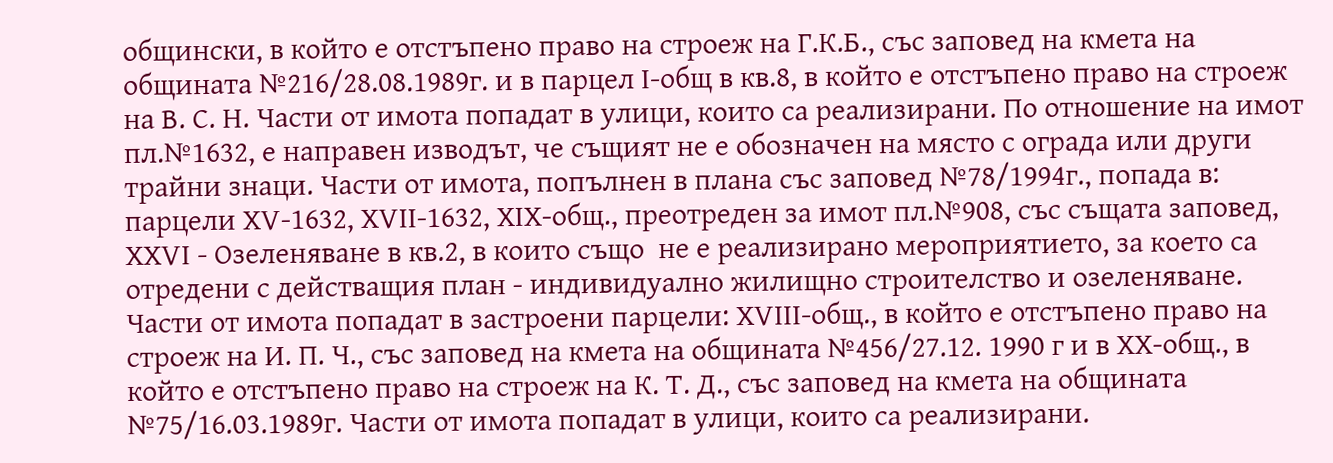общински, в който е отстъпено право на строеж на Г.К.Б., със заповед на кмета на общината №216/28.08.1989г. и в парцел І-общ в кв.8, в който е отстъпено право на строеж на В. С. Н. Части от имота попадат в улици, които са реализирани. По отношение на имот пл.№1632, е направен изводът, че същият не е обозначен на място с ограда или други трайни знаци. Части от имота, попълнен в плана със заповед №78/1994г., попада в: парцели ХV-1632, ХVІІ-1632, ХІХ-общ., преотреден за имот пл.№908, със същата заповед, ХХVІ - Озеленяване в кв.2, в които също  не е реализирано мероприятието, за което са отредени с действащия план - индивидуално жилищно строителство и озеленяване. Части от имота попадат в застроени парцели: ХVІІІ-общ., в който е отстъпено право на строеж на И. П. Ч., със заповед на кмета на общината №456/27.12. 1990 г и в ХХ-общ., в който е отстъпено право на строеж на К. Т. Д., със заповед на кмета на общината №75/16.03.1989г. Части от имота попадат в улици, които са реализирани.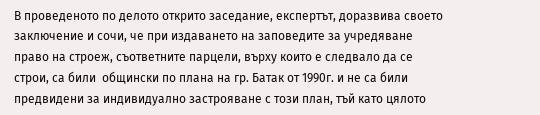В проведеното по делото открито заседание, експертът, доразвива своето заключение и сочи, че при издаването на заповедите за учредяване право на строеж, съответните парцели, върху които е следвало да се строи, са били  общински по плана на гр. Батак от 1990г. и не са били предвидени за индивидуално застрояване с този план, тъй като цялото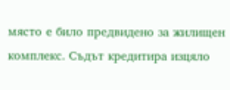място е било предвидено за жилищен комплекс. Съдът кредитира изцяло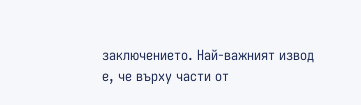заключението. Най-важният извод е, че върху части от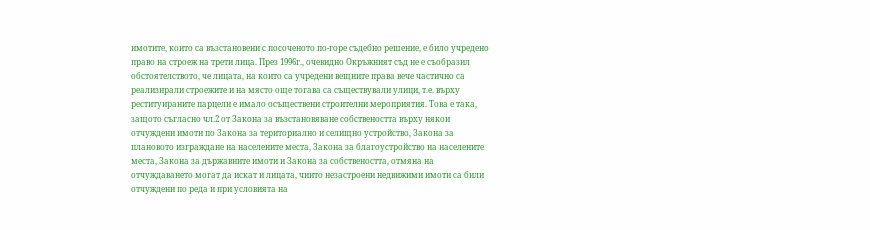имотите, които са възстановени с посоченото по-горе съдебно решение, е било учредено право на строеж на трети лица. През 1996г., очевидно Окръжният съд не е съобразил обстоятелството, че лицата, на които са учредени вещните права вече частично са реализирали строежите и на място още тогава са съществували улици, т.е. върху реституираните парцели е имало осъществени строителни мероприятия. Това е така, защото съгласно чл.2 от Закона за възстановяване собствеността върху някои отчуждени имоти по Закона за териториално и селищно устройство, Закона за плановото изграждане на населените места, Закона за благоустройство на населените места, Закона за държавните имоти и Закона за собствеността, отмяна на отчуждаването могат да искат и лицата, чиито незастроени недвижими имоти са били отчуждени по реда и при условията на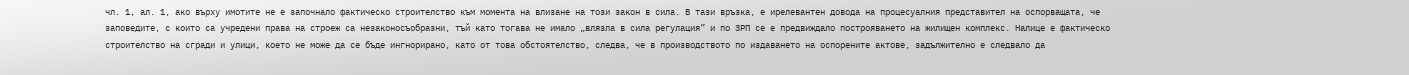чл. 1, ал. 1, ако върху имотите не е започнало фактическо строителство към момента на влизане на този закон в сила. В тази връзка, е ирелевантен довода на процесуалния представител на оспорващата, че заповедите, с които са учредени права на строеж са незаконосъобразни, тъй като тогава не имало „влязла в сила регулация” и по ЗРП се е предвиждало построяването на жилищен комплекс. Налице е фактическо строителство на сгради и улици, което не може да се бъде ингнорирано, като от това обстоятелство, следва, че в производството по издаването на оспорените актове, задължително е следвало да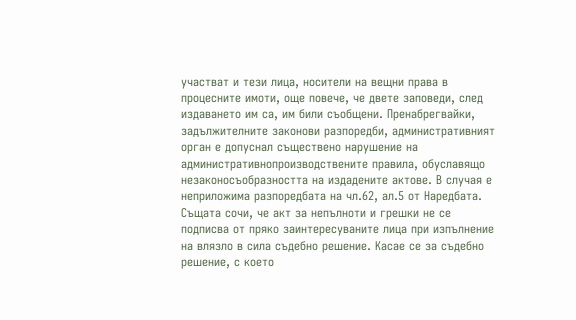участват и тези лица, носители на вещни права в процесните имоти, още повече, че двете заповеди, след издаването им са, им били съобщени. Пренабрегвайки, задължителните законови разпоредби, административният орган е допуснал съществено нарушение на административнопроизводствените правила, обуславящо незаконосъобразността на издадените актове. В случая е неприложима разпоредбата на чл.62, ал.5 от Наредбата. Същата сочи, че акт за непълноти и грешки не се подписва от пряко заинтересуваните лица при изпълнение на влязло в сила съдебно решение. Касае се за съдебно решение, с което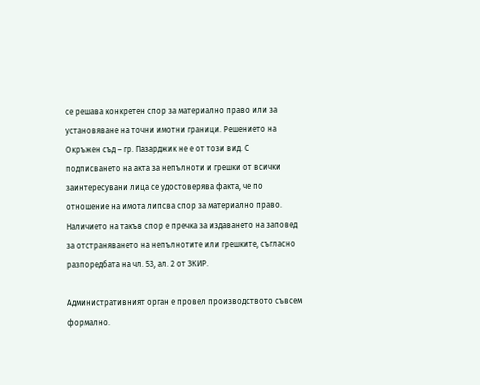се решава конкретен спор за материално право или за установяване на точни имотни граници. Решението на Окръжен съд – гр. Пазарджик не е от този вид. С подписването на акта за непълноти и грешки от всички заинтересувани лица се удостоверява факта, че по отношение на имота липсва спор за материално право. Наличието на такъв спор е пречка за издаването на заповед за отстраняването на непълнотите или грешките, съгласно разпоредбата на чл. 53, ал. 2 от ЗКИР.

Административният орган е провел производството съвсем формално.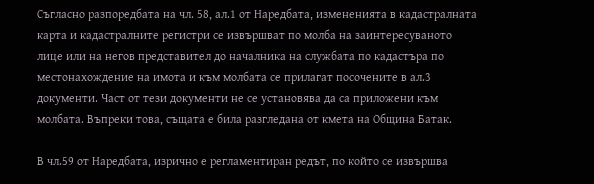Съгласно разпоредбата на чл. 58, ал.1 от Наредбата, измененията в кадастралната карта и кадастралните регистри се извършват по молба на заинтересуваното лице или на негов представител до началника на службата по кадастъра по местонахождение на имота и към молбата се прилагат посочените в ал.3 документи. Част от тези документи не се установява да са приложени към молбата. Въпреки това, същата е била разгледана от кмета на Община Батак.

В чл.59 от Наредбата, изрично е регламентиран редът, по който се извършва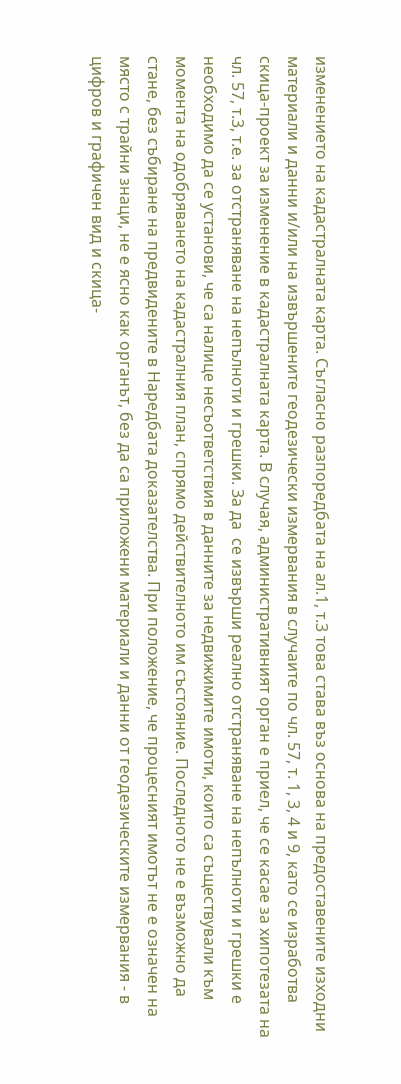изменението на кадастралната карта. Съгласно разпоредбата на ал.1, т.3 това става въз основа на предоставените изходни материали и данни и/или на извършените геодезически измервания в случаите по чл. 57, т. 1, 3, 4 и 9, като се изработва скица-проект за изменение в кадастралната карта. В случая, административният орган е приел, че се касае за хипотезата на чл. 57, т.3, т.е. за отстраняване на непълноти и грешки. За да  се извърши реално отстраняване на непълноти и грешки е необходимо да се установи, че са налице несъответствия в данните за недвижимите имоти, които са съществували към момента на одобряването на кадастралния план, спрямо действителното им състояние. Последното не е възможно да стане, без събиране на предвидените в Наредбата доказателства. При положение, че процесният имотът не е означен на място с трайни знаци, не е ясно как органът, без да са приложени материали и данни от геодезическите измервания - в цифров и графичен вид и скица-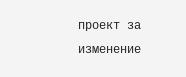проект за изменение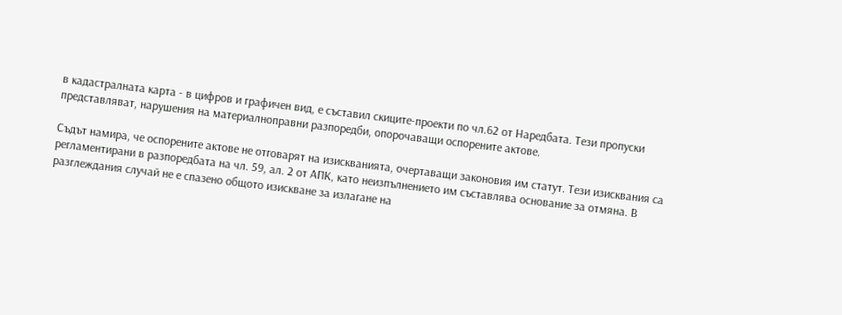в кадастралната карта - в цифров и графичен вид, е съставил скиците-проекти по чл.62 от Наредбата. Тези пропуски представляват, нарушения на материалноправни разпоредби, опорочаващи оспорените актове.

Съдът намира, че оспорените актове не отговарят на изискванията, очертаващи законовия им статут. Тези изисквания са регламентирани в разпоредбата на чл. 59, ал. 2 от АПК, като неизпълнението им съставлява основание за отмяна. В разглеждания случай не е спазено общото изискване за излагане на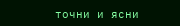точни и ясни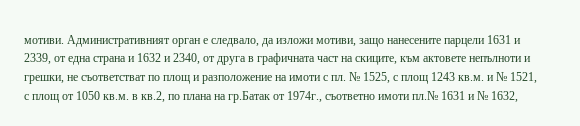мотиви. Административният орган е следвало, да изложи мотиви, защо нанесените парцели 1631 и 2339, от една страна и 1632 и 2340, от друга в графичната част на скиците, към актовете непълноти и грешки, не съответстват по площ и разположение на имоти с пл. № 1525, с площ 1243 кв.м. и № 1521, с площ от 1050 кв.м. в кв.2, по плана на гр.Батак от 1974г., съответно имоти пл.№ 1631 и № 1632,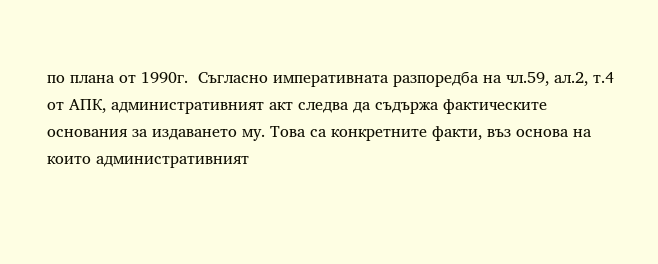по плана от 1990г.  Съгласно императивната разпоредба на чл.59, ал.2, т.4 от АПК, административният акт следва да съдържа фактическите основания за издаването му. Това са конкретните факти, въз основа на които административният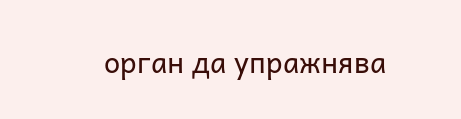орган да упражнява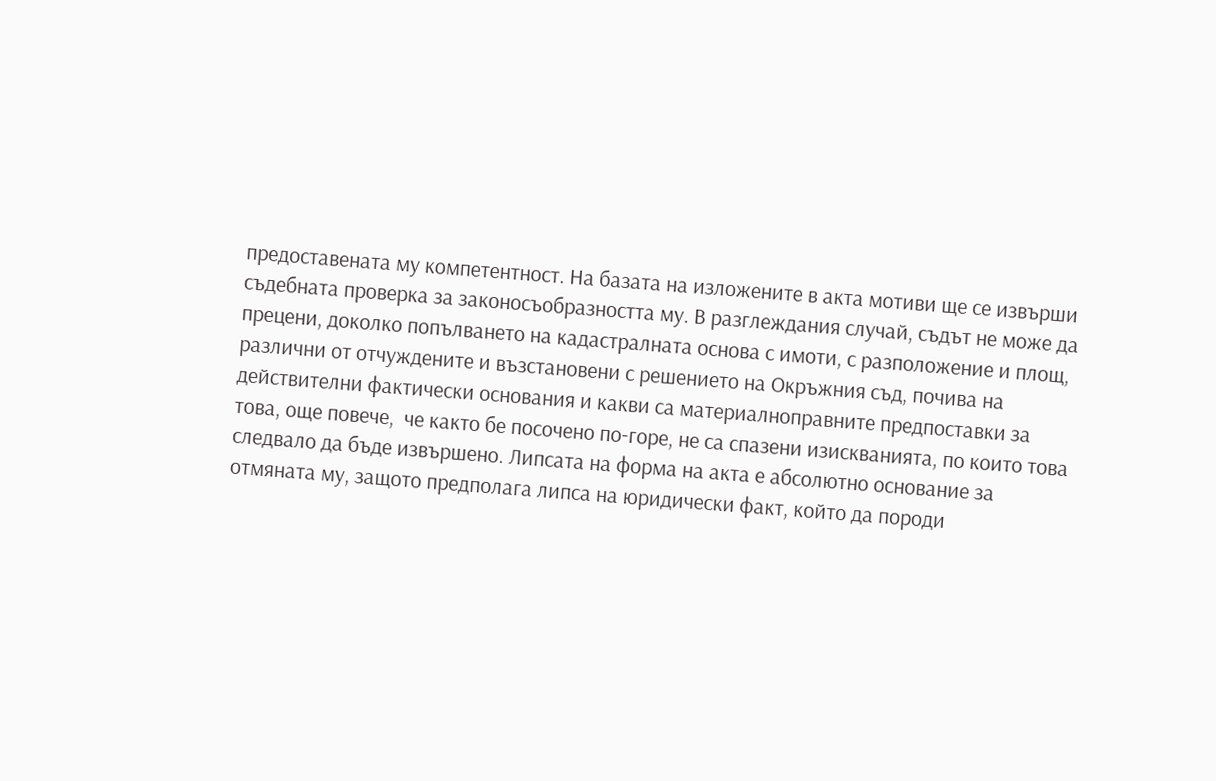предоставената му компетентност. На базата на изложените в акта мотиви ще се извърши съдебната проверка за законосъобразността му. В разглеждания случай, съдът не може да прецени, доколко попълването на кадастралната основа с имоти, с разположение и площ, различни от отчуждените и възстановени с решението на Окръжния съд, почива на действителни фактически основания и какви са материалноправните предпоставки за това, още повече,  че както бе посочено по-горе, не са спазени изискванията, по които това следвало да бъде извършено. Липсата на форма на акта е абсолютно основание за отмяната му, защото предполага липса на юридически факт, който да породи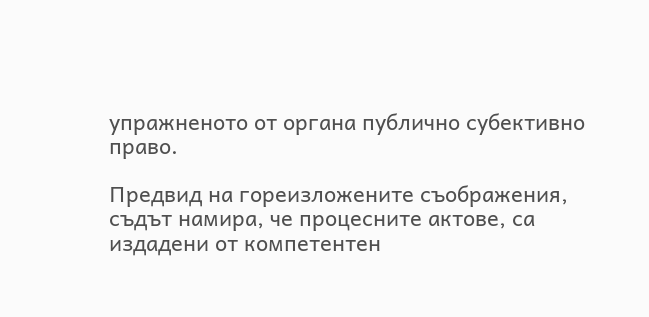упражненото от органа публично субективно право.

Предвид на гореизложените съображения, съдът намира, че процесните актове, са издадени от компетентен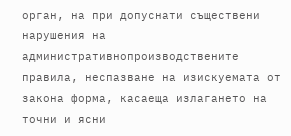орган, на при допуснати съществени нарушения на административнопроизводствените правила, неспазване на изискуемата от закона форма, касаеща излагането на точни и ясни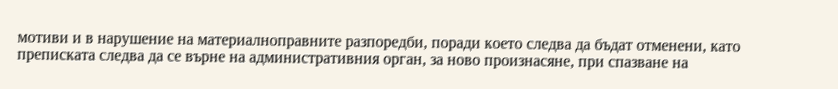мотиви и в нарушение на материалноправните разпоредби, поради което следва да бъдат отменени, като преписката следва да се върне на административния орган, за ново произнасяне, при спазване на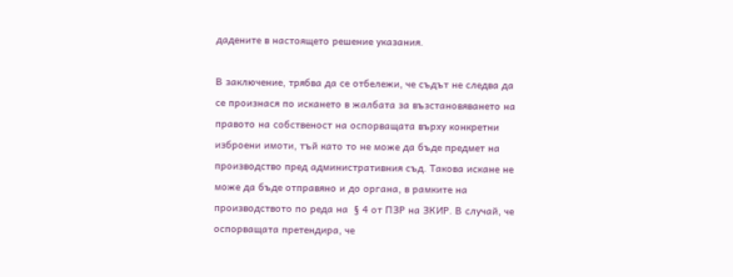дадените в настоящето решение указания.

В заключение, трябва да се отбележи, че съдът не следва да се произнася по искането в жалбата за възстановяването на правото на собственост на оспорващата върху конкретни изброени имоти, тъй като то не може да бъде предмет на производство пред административния съд. Такова искане не може да бъде отправяно и до органа, в рамките на производството по реда на  § 4 от ПЗР на ЗКИР. В случай, че оспорващата претендира, че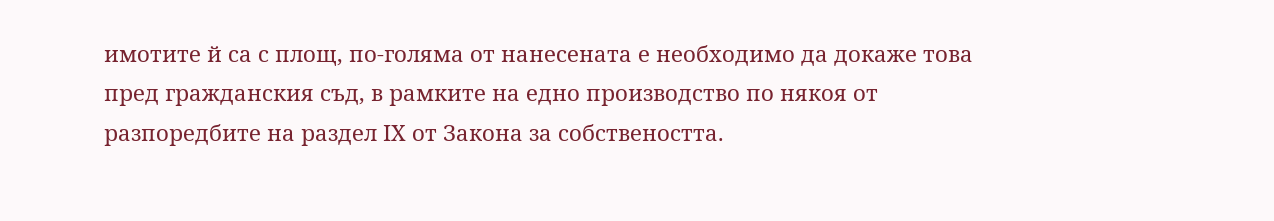имотите й са с площ, по-голяма от нанесената е необходимо да докаже това пред гражданския съд, в рамките на едно производство по някоя от разпоредбите на раздел ІХ от Закона за собствеността.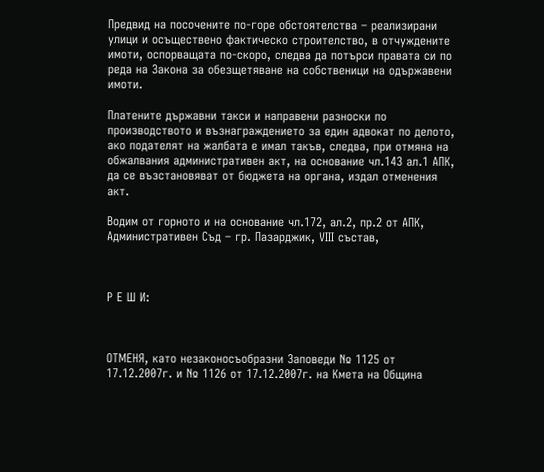Предвид на посочените по-горе обстоятелства – реализирани улици и осъществено фактическо строителство, в отчуждените имоти, оспорващата по-скоро, следва да потърси правата си по реда на Закона за обезщетяване на собственици на одържавени имоти.

Платените държавни такси и направени разноски по производството и възнаграждението за един адвокат по делото, ако подателят на жалбата е имал такъв, следва, при отмяна на обжалвания административен акт, на основание чл.143 ал.1 АПК,  да се възстановяват от бюджета на органа, издал отменения акт.

Водим от горното и на основание чл.172, ал.2, пр.2 от АПК, Административен Съд – гр. Пазарджик, VІІІ състав,



Р Е Ш И:



ОТМЕНЯ, като незаконосъобразни Заповеди № 1125 от 17.12.2007г. и № 1126 от 17.12.2007г. на Кмета на Община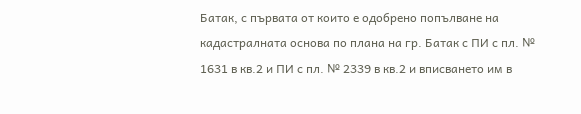Батак, с първата от които е одобрено попълване на кадастралната основа по плана на гр. Батак с ПИ с пл. № 1631 в кв.2 и ПИ с пл. № 2339 в кв.2 и вписването им в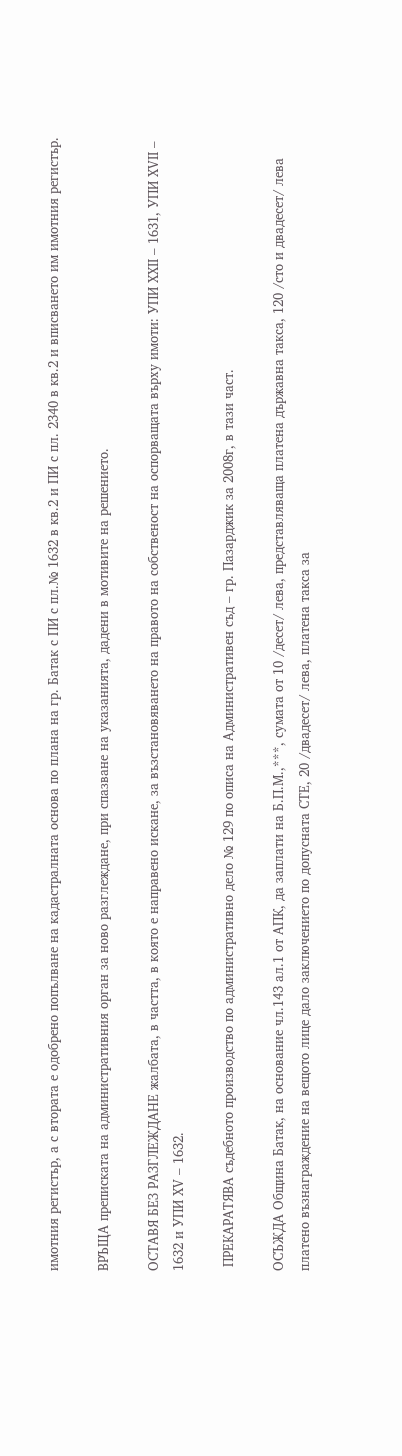имотния регистър, а с втората е одобрено попълване на кадастралната основа по плана на гр. Батак с ПИ с пл.№ 1632 в кв.2 и ПИ с пл. 2340 в кв.2 и вписването им имотния регистър.

ВРЪЩА преписката на административния орган за ново разглеждане, при спазване на указанията, дадени в мотивите на решението.

ОСТАВЯ БЕЗ РАЗГЛЕЖДАНЕ жалбата, в частта, в която е направено искане, за възстановяването на правото на собственост на оспорващата върху имоти: УПИ ХХІІ – 1631, УПИ ХVІІ – 1632 и УПИ ХV – 1632.

 ПРЕКАРАТЯВА съдебното производство по административно дело № 129 по описа на Административен съд – гр. Пазарджик за 2008г, в тази част.

ОСЪЖДА Община Батак, на основание чл.143 ал.1 от АПК, да заплати на Б.П.М.,***, сумата от 10 /десет/ лева, представляваща платена държавна такса, 120 /сто и двадесет/ лева платено възнаграждение на вещото лице дало заключението по допусната СТЕ, 20 /двадесет/ лева, платена такса за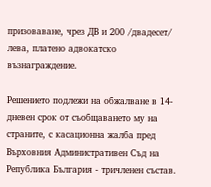призоваване, чрез ДВ и 200 /двадесет/ лева, платено адвокатско възнаграждение.

Решението подлежи на обжалване в 14-дневен срок от съобщаването му на страните, с касационна жалба пред Върховния Административен Съд на Република България - тричленен състав.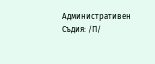Административен Съдия: /П/